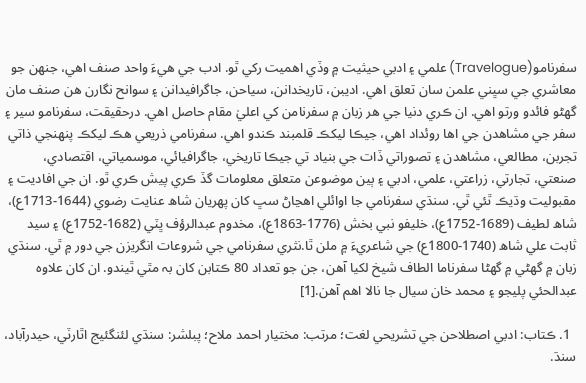سفرنامو(Travelogue) علمي ۽ ادبي حيثيت ۾ وڏي اھميت رکي ٿو. ادب جي ھيءَ واحد صنف اھي، جنھن جو معاشري جي سڀني علمن سان تعلق اھي. اديبن، تاريخدانن، سياحن، جاگرافيدانن ۽ سوانح نگارن ھن صنف مان گھڻو فائدو ورتو اھي. ان ڪري دنيا جي ھر زبان ۾ سفرنامن کي اعليٰ مقام حاصل اھي. درحقيقت، سفرنامو سير ۽ سفر جي مشاھدن جي اھا روئداد اھي، جيڪا ليکڪ قلمبند ڪندو اھي. سفرنامي ذريعي ھڪ ليکڪ پنھنجي ذاتي تجربن، مطالعي، مشاھدن ۽ تصوراتي ڏات جي بنياد تي جيڪا تاريخي، جاگرافيائي، موسمياتي، اقتصادي، صنعتي، تجارتي، زراعتي، علمي، ادبي ۽ ٻين موضوعن متعلق معلومات گڏ ڪري پيش ڪري ٿو. ان جي افاديت ۽ مقبوليت وڌيڪ ٿئي ٿي. سنڌي سفرنامي جا اوائلي اھڃاڻ سڀ کان پھريان شاھ عنايت رضوي (1644-1713ع)، شاھ لطيف (1689-1752ع)، خليفو نبي بخش (1776-1863ع)، مخدوم عبدالرؤف ڀٽي (1682-1752ع) ۽ سيد ثابت علي شاھ (1740-1800ع) جي شاعريءَ ۾ ملن ٿا.نثري سفرنامي جي شروعات انگريزن جي دور ۾ ٿي. سنڌي زبان ۾ گهڻي ۾ گهڻا سفرناما الطاف شيخ لکيا آهن، جن جو تعداد 80 ڪتابن کان بہ مٿي ٿيندو. ان کان علاوه عبدالحئي پليجو ۽ محمد خان سيال جا نالا اهم آهن.[1]

  1. ڪتاب: ادبي اصطلاحن جي تشريحي لغت؛ مرتب: مختيار احمد ملاح؛ پبلشر: سنڌي لئنگئيج اٿارٽي، حيدرآباد، سنڌ.